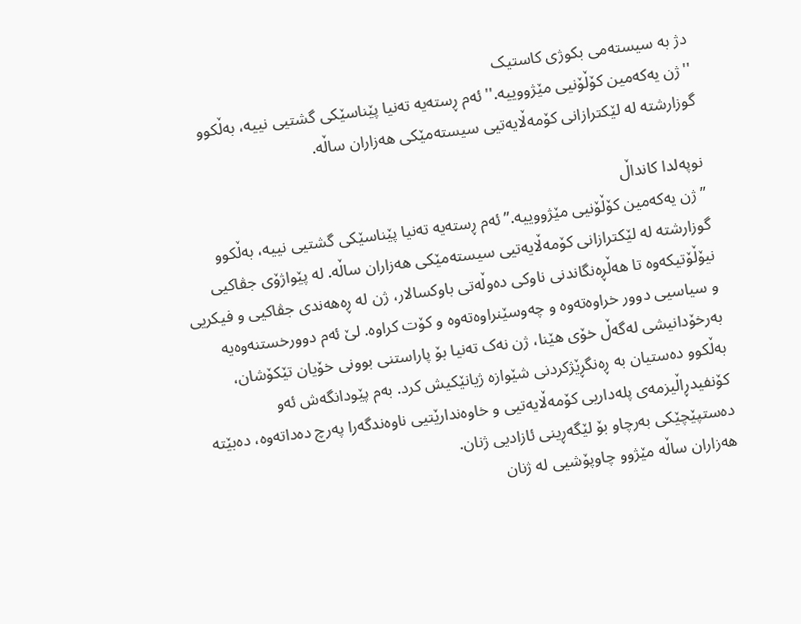دژ بە سیستەمی بکوژی کاستیک
''ژن یەکەمین کۆڵۆنیی مێژووییە.'' ئەم ڕستەیە تەنیا پێناسێکی گشتیی نییە، بەڵکوو گوزارشتە لە لێکترازانی کۆمەڵایەتیی سیستەمێکی هەزاران ساڵە.

نوپەلدا کانداڵ
”ژن یەکەمین کۆڵۆنیی مێژووییە.” ئەم ڕستەیە تەنیا پێناسێکی گشتیی نییە، بەڵکوو گوزارشتە لە لێکترازانی کۆمەڵایەتیی سیستەمێکی هەزاران ساڵە. لە پێواژۆی جڤاکیی نیۆڵۆتیکەوە تا هەڵڕەنگاندنی ناوکی دەوڵەتی باوکسالار، ژن لە ڕەهەندی جڤاکیی و فیکریی و سیاسیی دوور خراوەتەوە و چەوسێنراوەتەوە و کۆت کراوە. لێ ئەم دوورخستنەوەیە بەرخۆدانیشی لەگەڵ خۆی هێنا، ژن نەک تەنیا بۆ پاراستنی بوونی خۆیان تێکۆشان، بەڵکوو دەستیان بە ڕەنگڕێژکردنی شێوازە ژیانێکیش کرد. بەم پێودانگەش ئەو کۆنفیدڕاڵیزمەی پلەداریی کۆمەڵایەتیی و خاوەندارێتیی ناوەندگەرا پەرچ دەداتەوە، دەبێتە دەستپێچێکی بەرچاو بۆ لێگەڕینی ئازادیی ژنان.
هەزاران ساڵە مێژوو چاوپۆشیی لە ژنان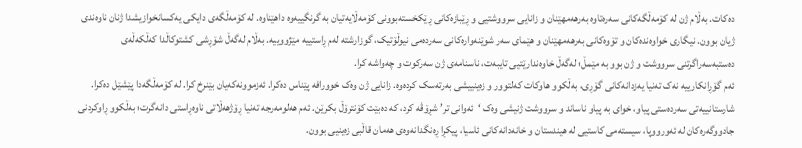دەکات. بەڵام ژن لە کۆمەڵگەکانی سەرەتاوە بەرهەمهێنان و زانایی سرووشتیی و ڕێبازەکانی ڕێکخستەبوونی کۆمەڵایەتیان بە گرنگییەوە داهێناوە. لە کۆمەڵگەی دایکی یەکسانخوازیشدا ژنان ناوەندی ژیان بوون. نیگاری خواوەندەکان و تۆوەکانی بەرهەمهێنان و هێمای سەر شوێنەوارەکانی سەردەمی نیوڵۆتیک، گوزارشتە لەم ڕاستییە مێژووییە. بەڵام لەگەڵ شۆڕشی کشتوکاڵدا کەڵکەڵەی دەستبەسەراگرتنی سرووشت و ژن بوو بە مێمڵ؛ لەگەڵ خاوەندارێتیی تایبەت، ناسنامەی ژن سەرکوت و چەواشە کرا.
ئەم گۆڕانکارییە نەک تەنیا یەزدانەکانی گۆڕی، بەڵکوو هاوکات کەلتوور و زەینییشی بەرتەسک کردەوە. زانایی ژن وەک خوورافە پێناس دەکرا. ئەزموونەکەیان بێنرخ کرا. لە کۆمەڵگەدا پێشێل دەکرا. شارستانییەتی سەردەستی پیاو، خوای بە پیاو ناساند و سرووشت ژنیشی وەک ‘ئەوانی تر’ شڕۆڤە کرد، کە دەبێت کۆنترۆڵ بکرێن. ئەم هەلومەرجە تەنیا ڕۆژهەڵاتی ناوەڕاستی دانەگرت؛ بەڵکوو ڕاوکردنی جادووگەرەکان لە ئەورووپا، سیستەمی کاستیی لە هیندستان و خانەدانەکانی ئاسیا، پیکڕا ڕەنگدانەوەی هەمان قاڵبی زەینیی بوون.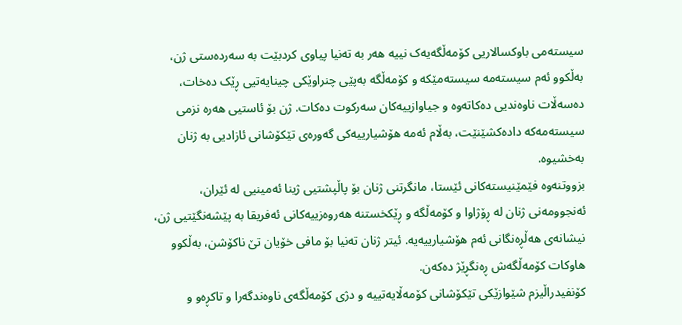سیستەمی باوکسالاریی کۆمەڵگەیەک نییە هەر بە تەنیا پیاوی کردبێت بە سەردەستی ژن، بەڵکوو ئەم سیستەمە سیستەمێکە و کۆمەڵگە بەپێی چنراوێکی چینایەتیی ڕێک دەخات، دەسەڵات ناوەندیی دەکاتەوە و جیاوازییەکان سەرکوت دەکات. ژن بۆ ئاستیی هەرە نزمی سیستەمەکە دادەکشێنێت، بەڵام ئەمە هۆشیارییەکی گەورەی تێکۆشانی ئازادیی بە ژنان بەخشیوە.
بزووتنەوە فێمێنیستەکانی ئێستا، مانگرتنی ژنان بۆ پاڵپشتیی ژینا ئەمینیی لە ئێران، ئەنجوومەنی ژنان لە ڕۆژاوا و کۆمەڵگە و ڕێکخستنە هەروەزییەکانی ئەفریقا بە پێشەنگێتیی ژن، نیشانەی هەڵڕەنگانی ئەم هۆشیارییەیە. ئیتر ژنان تەنیا بۆ مافی خۆیان تێ ناکۆشن، بەڵکوو هاوکات کۆمەڵگەش ڕەنگڕێژ دەکەن.
کۆنفیدراڵیزم شێوازێکی تێکۆشانی کۆمەڵایەتییە و دژی کۆمەڵگەی ناوەندگەرا و تاکڕەو و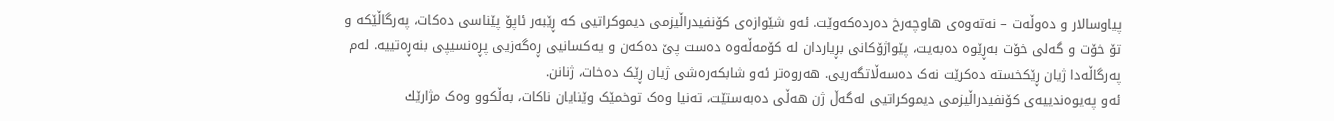پیاوسالار و دەوڵەت – نەتەوەی هاوچەرخ دەردەکەوێت. ئەو شێوازەی کۆنفیدراڵیزمی دیموکراتیی کە ڕێبەر ئاپۆ پێناسی دەکات، پەرگاڵێکە و تۆ خۆت و گەلی خۆت بەڕێوە دەبەیت، پێواژۆکانی بڕیاردان لە کۆمەڵەوە دەست پێ دەکەن و یەکسانیی ڕەگەزیی پڕەنسیپی بنەڕەتییە. لەم پەرگاڵەدا ژیان ڕێکخستە دەکرێت نەک دەسەڵاتگەریی. هەروەتر ئەو شابکەرەشی ژیان ڕێک دەخات، ژنانن.
ئەو پەیوەندییەی کۆنفیدراڵیزمی دیموکراتیی لەگەڵ ژن هەڵی دەبەستێت، تەنیا وەک توخمێک وێنایان ناکات، بەڵکوو وەک مژارێك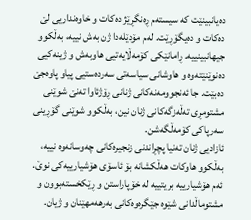دەیانبینێت کە سیستەم ڕەنگڕێژ دەکات و خاوەنداریی لێ دەکات و دەیگۆڕێت. لەم مۆدێلەدا ژن بەش نییە، بەڵکوو جیهانبینییە. ڕامانێکی کۆمەڵایەتیی هاوبەش و ژینەکیی دەنوێنێتەوە و هاوشانی سیاسەتی سەردەستیی پیاو پاوەجێ دەبێت. جا ئەنجوومەنەکانی ژنانی ڕۆژئاوا تەنێ شوێنی مشتومڕی تەڵەزگەکانی ژنان نین، بەڵکوو شوێنی گۆڕینی سەرپاکی کۆمەڵگەشن.
ئازادیی ژنان تەنیا پچڕاندنی زنجیرەکانی چەوسانەوە نییە، بەڵکوو هاوکات هەڵکشانە بۆ ئاسۆی هۆشیارییەکی نوێ. ئەم هۆشیارییە بریتییە لە خۆپاراستن و ڕێکخستەبوون و مشتوماڵدانی شێوە جێگرەوەکانی بەرهەمهێنان و ژیان.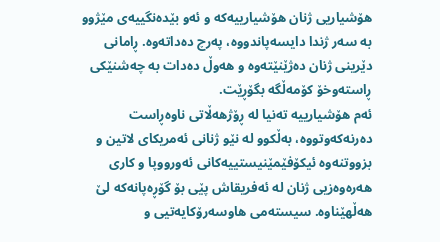هۆشیاریی ژنان هۆشیارییەکە و ئەو بێدەنگییەی مێژوو بە سەر ژندا دایسەپاندووە، پەرچ دەداتەوە. ڕامانی دێرینی ژنان دەژێنێتەوە و هەوڵ دەدات بە چەشنێکی ڕاستەوخۆ کۆمەڵگە بگۆڕێت.
ئەم هۆشیارییە تەنیا لە ڕۆژهەڵاتی ناوەڕاست دەرنەکەوتووە، بەڵکوو لە نێو ژنانی ئەمریکای لاتین و بزووتنەوە ئیکۆفێمێنیستییەکانی ئەورووپا و کاری هەرەوەزیی ژنان لە ئەفریقاش پێی بۆ گۆڕەپانەکە لێ هەڵهێناوە. سیستەمی هاوسەرۆکایەتیی و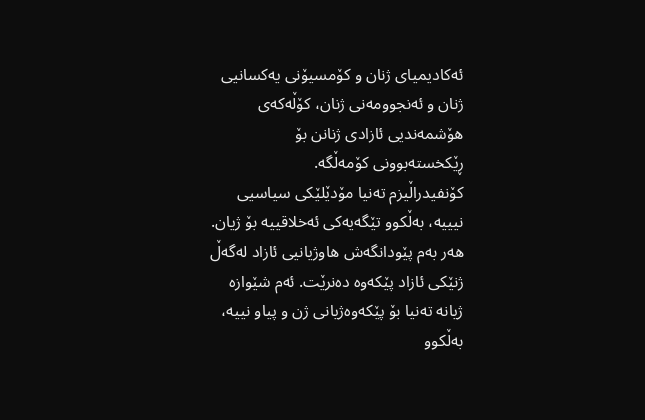ئەکادیمیای ژنان و کۆمسیۆنی یەکسانیی ژنان و ئەنجوومەنی ژنان، کۆڵەکەی هۆشمەندیی ئازادی ژنانن بۆ ڕێکخستەبوونی کۆمەڵگە.
کۆنفیدراڵیزم تەنیا مۆدێلێکی سیاسیی نیییە، بەڵکوو تێگەیەکی ئەخلاقییە بۆ ژیان. هەر بەم پێودانگەش هاوژیانیی ئازاد لەگەڵ ژنێکی ئازاد پێکەوە دەنرێت. ئەم شێوازە ژیانە تەنیا بۆ پێکەوەژیانی ژن و پیاو نییە، بەڵکوو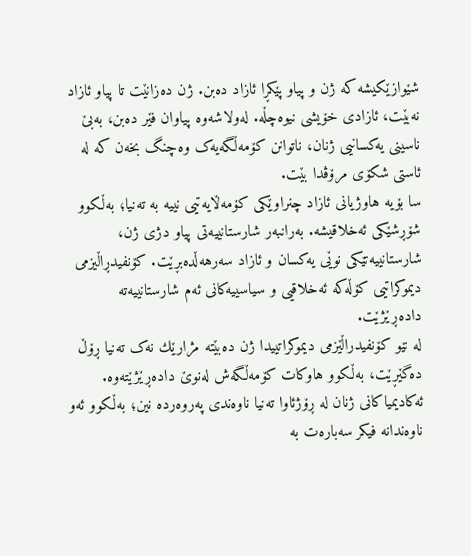شێوازێکیشە کە ژن و پیاو پێکڕا ئازاد دەبن. ژن دەزانێت تا پیاو ئازاد نەبێت، ئازادی خۆیشی نیوەچڵە. لەولاشەوە پیاوان فێر دەبن، بەبێ ناسینی یەکسانیی ژنان، ناتوانن کۆمەڵگەیەک وەچنگ بخەن کە لە ئاستی شکۆی مرۆڤدا بێت.
سا بۆیە هاوژیانی ئازاد چنراوێکی کۆمەڵایەتیی نییە بە تەنیا؛ بەڵکوو شۆڕشێکی ئەخلاقیشە. بەرانبەر شارستانییەتی پیاو دژی ژن، شارستانییەتێكی نوێی یەکسان و ئازاد سەرهەڵدەبڕێت. کۆنفیدڕاڵیزمی دیموکراتیی کۆڵەکە ئەخلاقیی و سیاسییەکانی ئەم شارستانییەتە دادەڕێژێت.
لە نێو کۆنفیدراڵێزمی دیموکراتییدا ژن دەبێتە مژارێك نەک تەنیا ڕۆڵ دەگێڕێت، بەڵکوو هاوکات کۆمەڵگەش لەنوێ دادەڕێژێتەوە. ئەکادیمیاکانی ژنان لە ڕۆژئاوا تەنیا ناوەندی پەروەردە نین؛ بەڵکوو ئەو ناوەندانە فیکر سەبارەت بە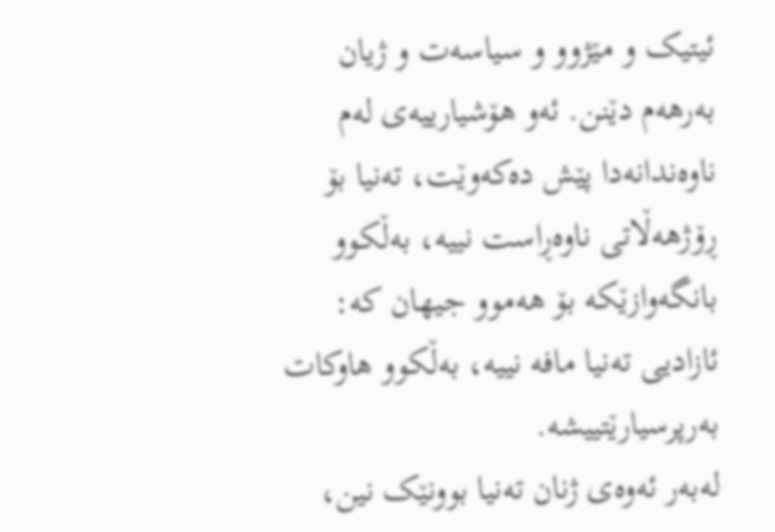ئیتیک و مێژوو و سیاسەت و ژیان بەرهەم دێنن. ئەو هۆشیارییەی لەم ناوەندانەدا پێش دەکەوێت، تەنیا بۆ ڕۆژهەڵاتی ناوەڕاست نییە، بەڵکوو بانگەوازێکە بۆ هەموو جیهان کە:
ئازادیی تەنیا مافە نییە، بەڵکوو هاوکات بەرپرسیارێتییشە.
لەبەر ئەوەی ژنان تەنیا بوونێک نین،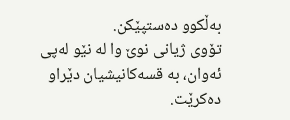بەڵکوو دەستپێکن.
تۆوی ژیانی نوێ وا لە نێو لەپی ئەوان، بە قسەکانیشیان دێراو دەکرێت.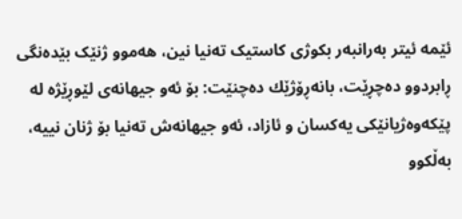ئێمە ئیتر بەرانبەر بکوژی کاستیک تەنیا نین، هەموو ژنێک بێدەنگی ڕابردوو دەچڕێت، بانەڕۆژێك دەچنێت: بۆ ئەو جیهانەی لێوڕێژە لە پێکەوەژیانێکی یەکسان و ئازاد، ئەو جیهانەش تەنیا بۆ ژنان نییە، بەڵکوو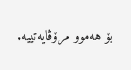بۆ هەموو مرۆڤایەتییە.